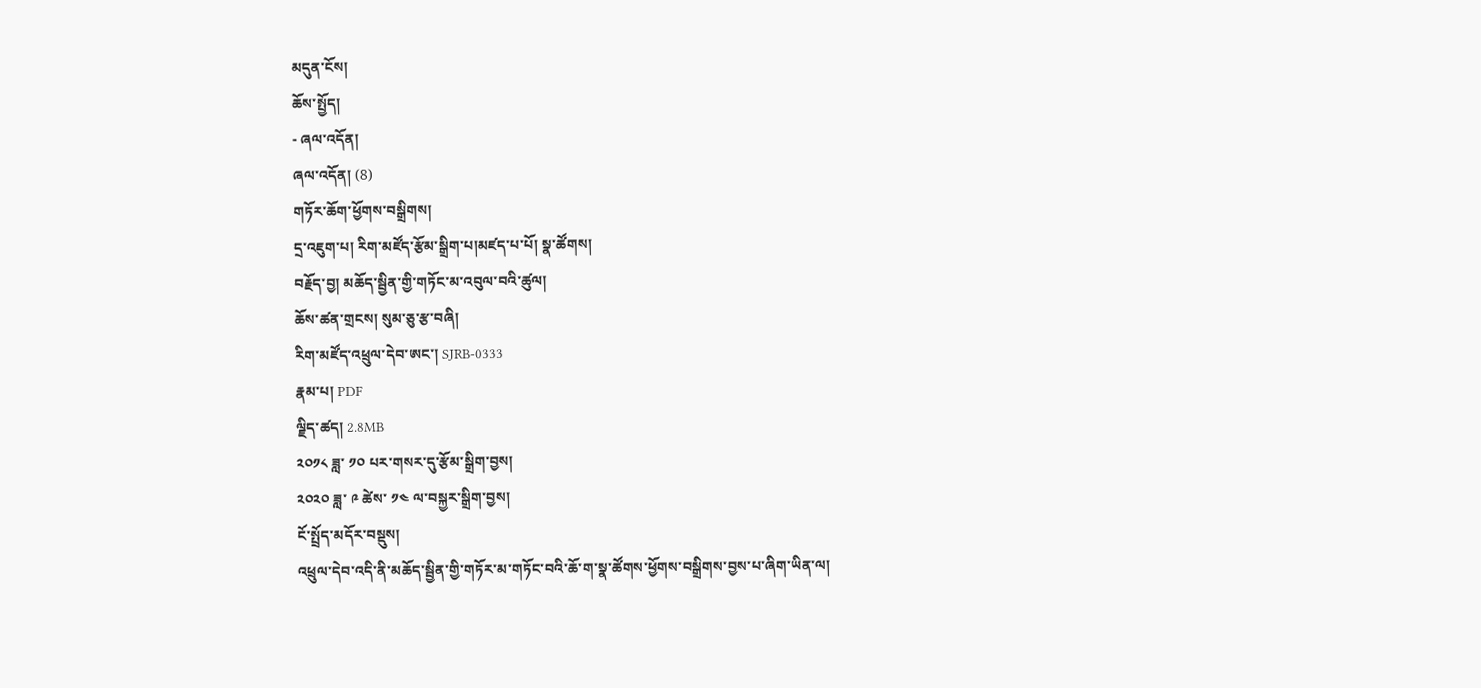མདུན་ངོས།
ཆོས་སྤྱོད།
- ཞལ་འདོན།
ཞལ་འདོན། (8)
གཏོར་ཆོག་ཕྱོགས་བསྒྲིགས།
དྲ་འཇུག་པ། རིག་མཛོད་རྩོམ་སྒྲིག་པ།མཛད་པ་པོ། སྣ་ཚོགས།
བརྗོད་བྱ། མཆོད་སྦྱིན་གྱི་གཏོང་མ་འབུལ་བའི་ཚུལ།
ཆོས་ཚན་གྲངས། སུམ་ཅུ་རྩ་བཞི།
རིག་མཛོད་འཕྲུལ་དེབ་ཨང་། SJRB-0333
རྣམ་པ། PDF
ལྗིད་ཚད། 2.8MB
༢༠༡༨ ཟླ་ ༡༠ པར་གསར་དུ་རྩོམ་སྒྲིག་བྱས།
༢༠༢༠ ཟླ་ ༩ ཚེས་ ༡༤ ལ་བསྐྱར་སྒྲིག་བྱས།
ངོ་སྤྲོད་མདོར་བསྡུས།
འཕྲུལ་དེབ་འདི་ནི་མཆོད་སྦྱིན་གྱི་གཏོར་མ་གཏོང་བའི་ཆོ་ག་སྣ་ཚོགས་ཕྱོགས་བསྒྲིགས་བྱས་པ་ཞིག་ཡིན་ལ།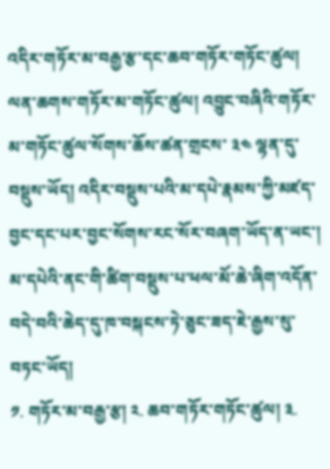འདིར་གཏོར་མ་བརྒྱ་རྩ་དང་ཆབ་གཏོར་གཏོང་ཚུལ། ལན་ཆགས་གཏོར་མ་གཏོང་ཚུལ། འབྱུང་བཞིའི་གཏོར་མ་གཏོང་ཚུལ་སོགས་ཆོས་ཚན་གྲངས་ ༣༤ ལྷན་དུ་བསྡུས་ཡོད། འདིར་བསྡུས་པའི་མ་དཔེ་རྣམས་ཀྱི་མཛད་བྱང་དང་པར་བྱང་སོགས་རང་སོར་བཞག་ཡོད་ན་ཡང་། མ་དཔེའི་ནང་གི་ཚིག་བསྡུས་པ་ཕལ་མོ་ཆེ་ཞིག་འདོན་བདེ་བའི་ཆེད་དུ་ཁ་བསྐངས་ཏེ་ཅུང་ཟད་ཇེ་རྒྱས་སུ་བཏང་ཡོད།
༡. གཏོར་མ་བརྒྱ་རྩ། ༢. ཆབ་གཏོར་གཏོང་ཚུལ། ༣.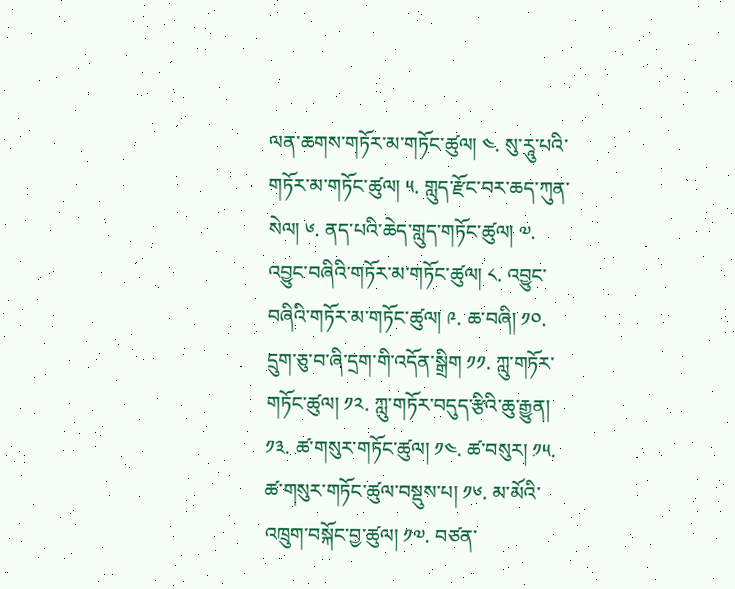ལན་ཆགས་གཏོར་མ་གཏོང་ཚུལ། ༤. སུ་རཱུ་པའི་གཏོར་མ་གཏོང་ཚུལ། ༥. གླུད་རྫོང་བར་ཆད་ཀུན་སེལ། ༦. ནད་པའི་ཆེད་གླུད་གཏོང་ཚུལ། ༧. འབྱུང་བཞིའི་གཏོར་མ་གཏོང་ཚུལ། ༨. འབྱུང་བཞིའི་གཏོར་མ་གཏོང་ཚུལ། ༩. ཆ་བཞི། ༡༠. དྲུག་ཅུ་བ་ཞི་དྲག་གི་འདོན་སྒྲིག ༡༡. ཀླུ་གཏོར་གཏོང་ཚུལ། ༡༢. ཀླུ་གཏོར་བདུད་རྩིའི་ཆུ་རྒྱུན། ༡༣. ཚ་གསུར་གཏོང་ཚུལ། ༡༤. ཚ་བསུར། ༡༥. ཚ་གསུར་གཏོང་ཚུལ་བསྡུས་པ། ༡༦. མ་མོའི་འཁྲུག་བསྐོང་བྱ་ཚུལ། ༡༧. བཙན་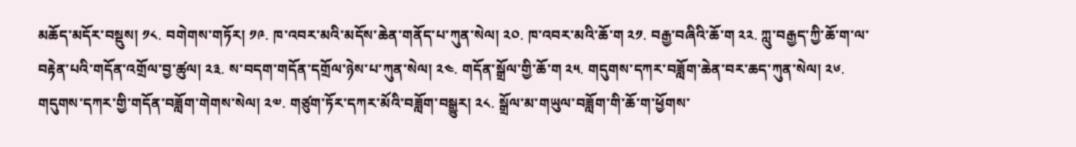མཆོད་མདོར་བསྡུས། ༡༨. བགེགས་གཏོར། ༡༩. ཁ་འབར་མའི་མདོས་ཆེན་གནོད་པ་ཀུན་སེལ། ༢༠. ཁ་འབར་མའི་ཆོ་ག ༢༡. བརྒྱ་བཞིའི་ཆོ་ག ༢༢. ཀླུ་བརྒྱད་ཀྱི་ཆོ་ག་ལ་བརྟེན་པའི་གདོན་འགྲོལ་བྱ་ཚུལ། ༢༣. ས་བདག་གདོན་དགྲོལ་ཉེས་པ་ཀུན་སེལ། ༢༤. གདོན་སྒྲོལ་གྱི་ཆོ་ག ༢༥. གདུགས་དཀར་བཟློག་ཆེན་བར་ཆད་ཀུན་སེལ། ༢༦. གདུགས་དཀར་གྱི་གདོན་བཟློག་གེགས་སེལ། ༢༧. གཙུག་ཏོར་དཀར་མོའི་བཟློག་བསྒྱུར། ༢༨. སྒྲོལ་མ་གཡུལ་བཟློག་གི་ཆོ་ག་ཕྱོགས་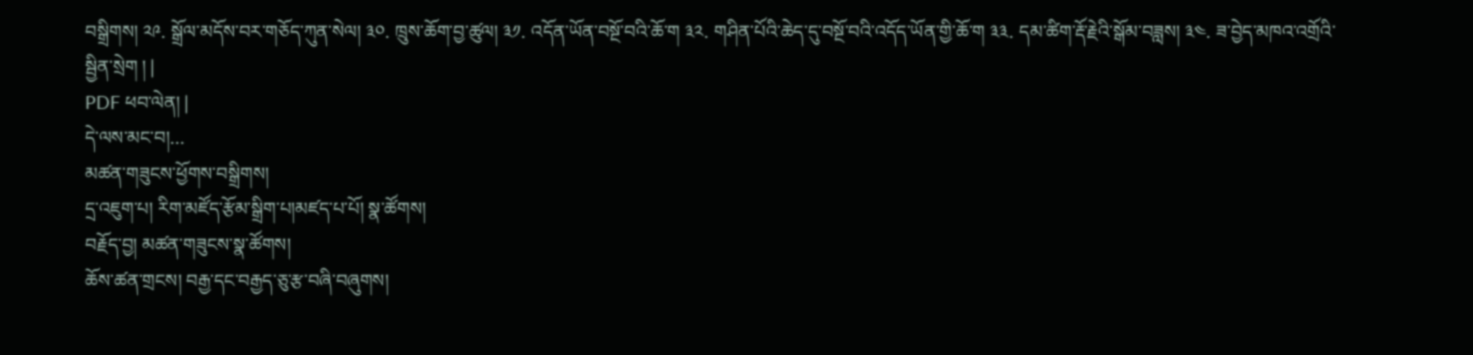བསྒྲིགས། ༢༩. སྒྲོལ་མདོས་བར་གཅོད་ཀུན་སེལ། ༣༠. ཁྲུས་ཆོག་བྱ་ཚུལ། ༣༡. འདོན་ཡོན་བསྔོ་བའི་ཆོ་ག ༣༢. གཤིན་པོའི་ཆེད་དུ་བསྔོ་བའི་འདོད་ཡོན་གྱི་ཆོ་ག ༣༣. དམ་ཚིག་རྡོ་རྗེའི་སྒོམ་བཟླས། ༣༤. ཟ་བྱེད་མཁའ་འགྲོའི་སྦྱིན་སྲེག ། |
PDF ཕབ་ལེན། |
དེ་ལས་མང་བ།...
མཚན་གཟུངས་ཕྱོགས་བསྒྲིགས།
དྲ་འཇུག་པ། རིག་མཛོད་རྩོམ་སྒྲིག་པ།མཛད་པ་པོ། སྣ་ཚོགས།
བརྗོད་བྱ། མཚན་གཟུངས་སྣ་ཚོགས།
ཆོས་ཚན་གྲངས། བརྒྱ་དང་བརྒྱད་ཅུ་རྩ་བཞི་བཞུགས།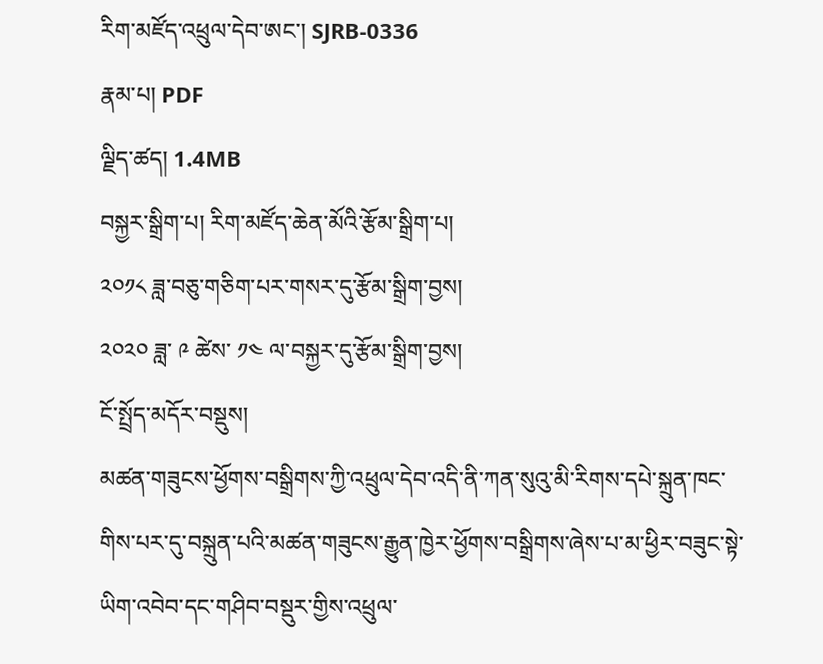རིག་མཛོད་འཕྲུལ་དེབ་ཨང་། SJRB-0336
རྣམ་པ། PDF
ལྗིད་ཚད། 1.4MB
བསྐྱར་སྒྲིག་པ། རིག་མཛོད་ཆེན་མོའི་རྩོམ་སྒྲིག་པ།
༢༠༡༨ ཟླ་བཅུ་གཅིག་པར་གསར་དུ་རྩོམ་སྒྲིག་བྱས།
༢༠༢༠ ཟླ་ ༩ ཚེས་ ༡༤ ལ་བསྐྱར་དུ་རྩོམ་སྒྲིག་བྱས།
ངོ་སྤྲོད་མདོར་བསྡུས།
མཚན་གཟུངས་ཕྱོགས་བསྒྲིགས་ཀྱི་འཕྲུལ་དེབ་འདི་ནི་ཀན་སུའུ་མི་རིགས་དཔེ་སྐྲུན་ཁང་གིས་པར་དུ་བསྐྲུན་པའི་མཚན་གཟུངས་རྒྱུན་ཁྱེར་ཕྱོགས་བསྒྲིགས་ཞེས་པ་མ་ཕྱིར་བཟུང་སྟེ་ཡིག་འབེབ་དང་གཤིབ་བསྡུར་གྱིས་འཕྲུལ་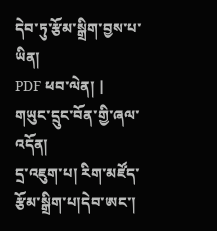དེབ་ཏུ་རྩོམ་སྒྲིག་བྱས་པ་ཡིན།
PDF ཕབ་ལེན། |
གཡུང་དྲུང་བོན་གྱི་ཞལ་འདོན།
དྲ་འཇུག་པ། རིག་མཛོད་རྩོམ་སྒྲིག་པ།དེབ་ཨང་།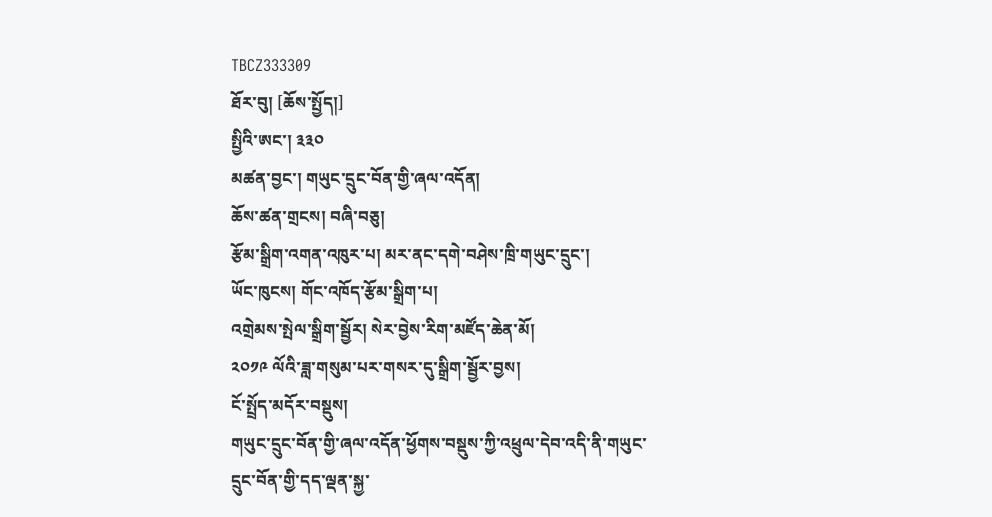TBCZ333309
ཐོར་བུ། [ཆོས་སྤྱོད།]
སྤྱིའི་ཨང་། ༣༣༠
མཚན་བྱང་། གཡུང་དྲུང་བོན་གྱི་ཞལ་འདོན།
ཆོས་ཚན་གྲངས། བཞི་བཅུ།
རྩོམ་སྒྲིག་འགན་འཁུར་པ། མར་ནང་དགེ་བཤེས་ཁྲི་གཡུང་དྲུང་།
ཡོང་ཁུངས། གོང་འཁོད་རྩོམ་སྒྲིག་པ།
འགྲེམས་སྤེལ་སྒྲིག་སྦྱོར། སེར་བྱེས་རིག་མཛོད་ཆེན་མོ།
༢༠༡༩ ལོའི་ཟླ་གསུམ་པར་གསར་དུ་སྒྲིག་སྦྱོར་བྱས།
ངོ་སྤྲོད་མདོར་བསྡུས།
གཡུང་དྲུང་བོན་གྱི་ཞལ་འདོན་ཕྱོགས་བསྡུས་ཀྱི་འཕྲུལ་དེབ་འདི་ནི་གཡུང་དྲུང་བོན་གྱི་དད་ལྡན་སྐྱ་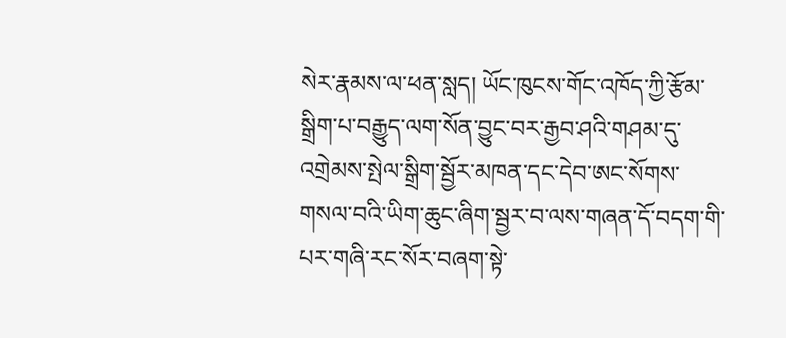སེར་རྣམས་ལ་ཕན་སླད། ཡོང་ཁུངས་གོང་འཁོད་ཀྱི་རྩོམ་སྒྲིག་པ་བརྒྱུད་ལག་སོན་བྱུང་བར་རྒྱབ་ཤའི་གཤམ་དུ་འགྲེམས་སྤེལ་སྒྲིག་སྦྱོར་མཁན་དང་དེབ་ཨང་སོགས་གསལ་བའི་ཡིག་ཆུང་ཞིག་སྦྱར་བ་ལས་གཞན་དོ་བདག་གི་པར་གཞི་རང་སོར་བཞག་སྟེ་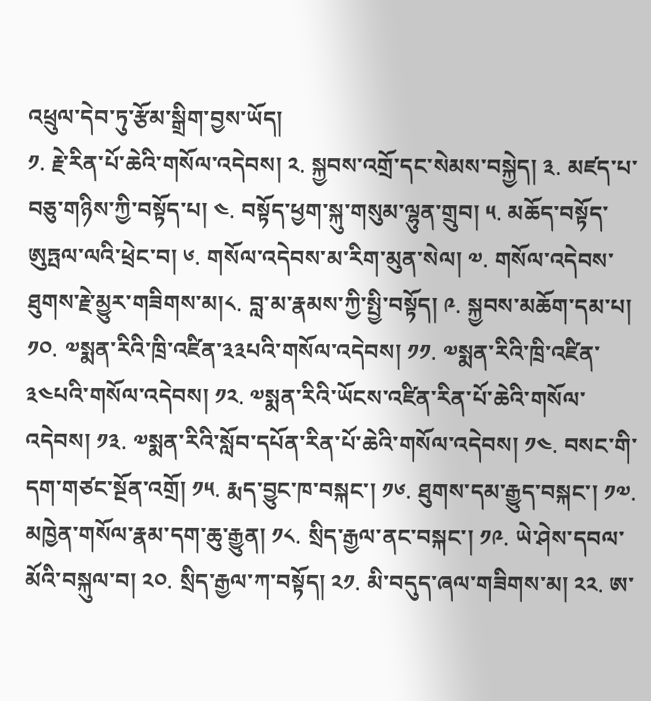འཕྲུལ་དེབ་ཏུ་རྩོམ་སྒྲིག་བྱས་ཡོད།
༡. རྗེ་རིན་པོ་ཆེའི་གསོལ་འདེབས། ༢. སྐྱབས་འགྲོ་དང་སེམས་བསྐྱེད། ༣. མཛད་པ་བཅུ་གཉིས་ཀྱི་བསྟོད་པ། ༤. བསྟོད་ཕྱག་སྐུ་གསུམ་ལྷུན་གྲུབ། ༥. མཆོད་བསྟོད་ཨུཏྤལ་ལའི་ཕྲེང་བ། ༦. གསོལ་འདེབས་མ་རིག་མུན་སེལ། ༧. གསོལ་འདེབས་ཐུགས་རྗེ་མྱུར་གཟིགས་མ།༨. བླ་མ་རྣམས་ཀྱི་སྤྱི་བསྟོད། ༩. སྐྱབས་མཆོག་དམ་པ། ༡༠. ༧སྨན་རིའི་ཁྲི་འཛིན་༣༣པའི་གསོལ་འདེབས། ༡༡. ༧སྨན་རིའི་ཁྲི་འཛིན་༣༤པའི་གསོལ་འདེབས། ༡༢. ༧སྨན་རིའི་ཡོངས་འཛིན་རིན་པོ་ཆེའི་གསོལ་འདེབས། ༡༣. ༧སྨན་རིའི་སློབ་དཔོན་རིན་པོ་ཆེའི་གསོལ་འདེབས། ༡༤. བསང་གི་དག་གཙང་སྔོན་འགྲོ། ༡༥. རྨད་བྱུང་ཁ་བསྐང་། ༡༦. ཐུགས་དམ་རྒྱུད་བསྐང་། ༡༧. མཁྱེན་གསོལ་རྣམ་དག་ཆུ་རྒྱུན། ༡༨. སྲིད་རྒྱལ་ནང་བསྐང་། ༡༩. ཡེ་ཤེས་དབལ་མོའི་བསྐུལ་བ། ༢༠. སྲིད་རྒྱལ་ཀ་བསྟོད། ༢༡. མི་བདུད་ཞལ་གཟིགས་མ། ༢༢. ཨ་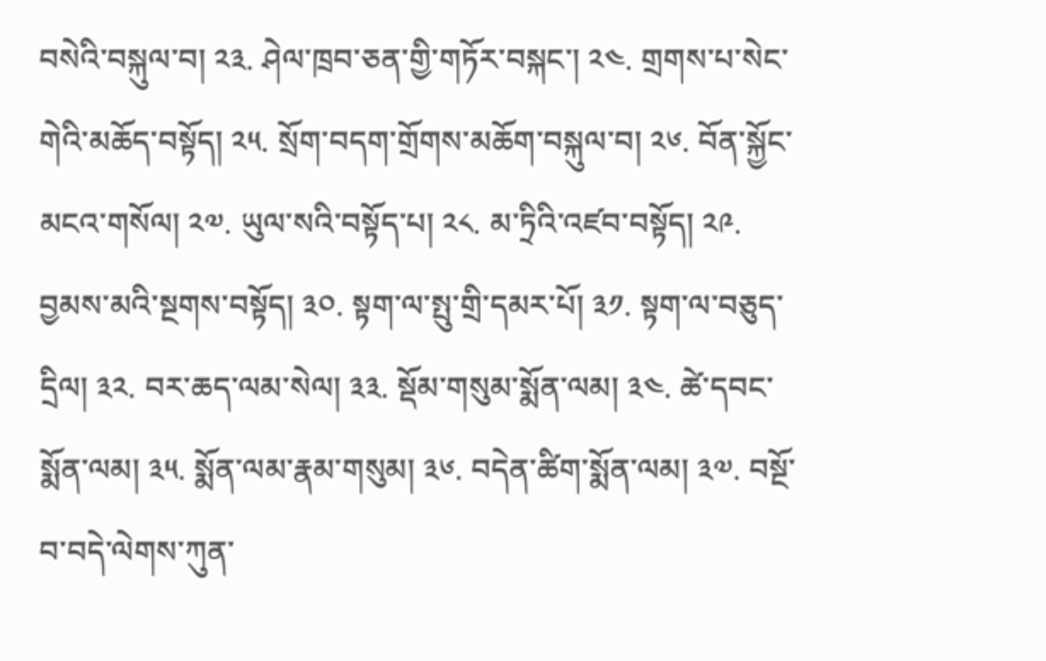བསེའི་བསྐུལ་བ། ༢༣. ཤེལ་ཁྲབ་ཅན་གྱི་གཏོར་བསྐང་། ༢༤. གྲགས་པ་སེང་གེའི་མཆོད་བསྟོད། ༢༥. སྲོག་བདག་གྲོགས་མཆོག་བསྐུལ་བ། ༢༦. བོན་སྐྱོང་མངའ་གསོལ། ༢༧. ཡུལ་སའི་བསྟོད་པ། ༢༨. མ་ཏྲིའི་འཛབ་བསྟོད། ༢༩. བྱམས་མའི་སྔགས་བསྟོད། ༣༠. སྟག་ལ་སྤུ་གྲི་དམར་པོ། ༣༡. སྟག་ལ་བཅུད་དྲིལ། ༣༢. བར་ཆད་ལམ་སེལ། ༣༣. སྡོམ་གསུམ་སྨོན་ལམ། ༣༤. ཚེ་དབང་སྨོན་ལམ། ༣༥. སྨོན་ལམ་རྣམ་གསུམ། ༣༦. བདེན་ཚིག་སྨོན་ལམ། ༣༧. བསྔོ་བ་བདེ་ལེགས་ཀུན་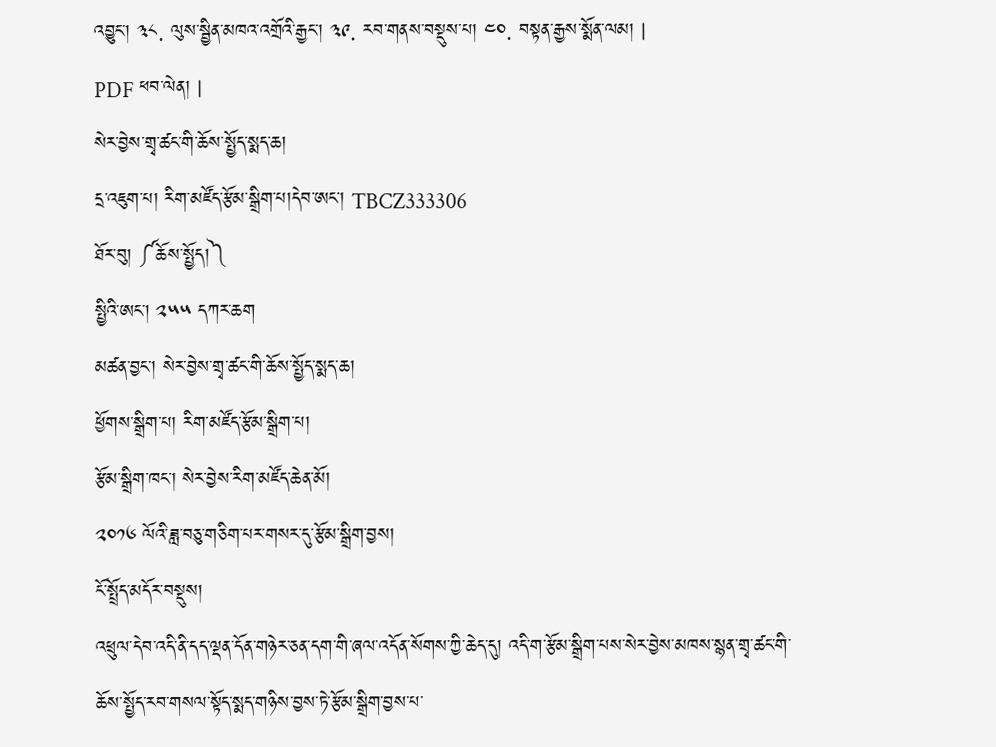འབྱུང་། ༣༨. ལུས་སྦྱིན་མཁའ་འགྲོའི་རྒྱང་། ༣༩. རབ་གནས་བསྡུས་པ། ༤༠. བསྟན་རྒྱས་སྨོན་ལམ། |
PDF ཕབ་ལེན། |
སེར་བྱེས་གྲྭ་ཚང་གི་ཆོས་སྤྱོད་སྨད་ཆ།
དྲ་འཇུག་པ། རིག་མཛོད་རྩོམ་སྒྲིག་པ།དེབ་ཨང་། TBCZ333306
ཐོར་བུ། ༼ཆོས་སྤྱོད།༽
སྤྱིའི་ཨང་། ༢༥༥ དཀར་ཆག
མཚན་བྱང་། སེར་བྱེས་གྲྭ་ཚང་གི་ཆོས་སྤྱོད་སྨད་ཆ།
ཕྱོགས་སྒྲིག་པ། རིག་མཛོད་རྩོམ་སྒྲིག་པ།
རྩོམ་སྒྲིག་ཁང་། སེར་བྱེས་རིག་མཛོད་ཆེན་མོ།
༢༠༡༦ ལོའི་ཟླ་བཅུ་གཅིག་པར་གསར་དུ་རྩོམ་སྒྲིག་བྱས།
ངོ་སྤྲོད་མདོར་བསྡུས།
འཕྲུལ་དེབ་འདི་ནི་དད་ལྡན་དོན་གཉེར་ཅན་དག་གི་ཞལ་འདོན་སོགས་ཀྱི་ཆེད་དུ། འདི་ག་རྩོམ་སྒྲིག་པས་སེར་བྱེས་མཁས་སྙན་གྲྭ་ཚང་གི་ཆོས་སྤྱོད་རབ་གསལ་སྟོད་སྨད་གཉིས་བྱས་ཏེ་རྩོམ་སྒྲིག་བྱས་པ་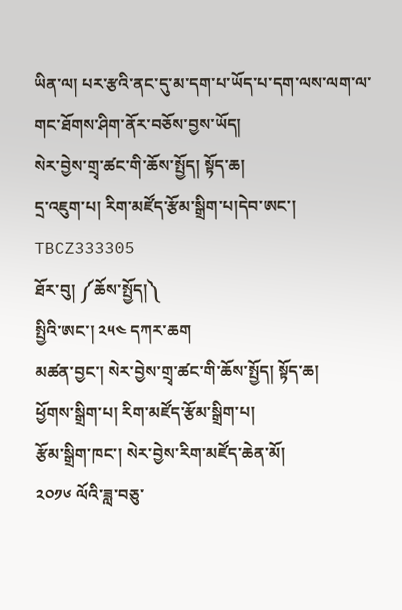ཡིན་ལ། པར་རྩའི་ནང་དུ་མ་དག་པ་ཡོད་པ་དག་ལས་ལག་ལ་གང་ཐོགས་ཤིག་ནོར་བཅོས་བྱས་ཡོད།
སེར་བྱེས་གྲྭ་ཚང་གི་ཆོས་སྤྱོད། སྟོད་ཆ།
དྲ་འཇུག་པ། རིག་མཛོད་རྩོམ་སྒྲིག་པ།དེབ་ཨང་། TBCZ333305
ཐོར་བུ། ༼ཆོས་སྤྱོད།༽
སྤྱིའི་ཨང་། ༢༥༤ དཀར་ཆག
མཚན་བྱང་། སེར་བྱེས་གྲྭ་ཚང་གི་ཆོས་སྤྱོད། སྟོད་ཆ།
ཕྱོགས་སྒྲིག་པ། རིག་མཛོད་རྩོམ་སྒྲིག་པ།
རྩོམ་སྒྲིག་ཁང་། སེར་བྱེས་རིག་མཛོད་ཆེན་མོ།
༢༠༡༦ ལོའི་ཟླ་བཅུ་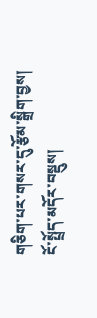གཅིག་པར་གསར་དུ་རྩོམ་སྒྲིག་བྱས།
ངོ་སྤྲོད་མདོར་བསྡུས།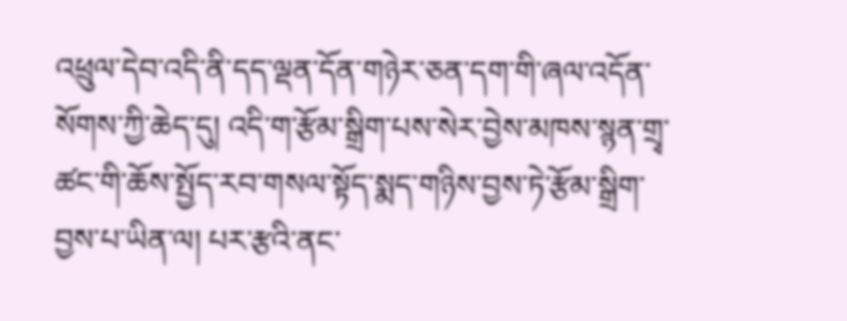འཕྲུལ་དེབ་འདི་ནི་དད་ལྡན་དོན་གཉེར་ཅན་དག་གི་ཞལ་འདོན་སོགས་ཀྱི་ཆེད་དུ། འདི་ག་རྩོམ་སྒྲིག་པས་སེར་བྱེས་མཁས་སྙན་གྲྭ་ཚང་གི་ཆོས་སྤྱོད་རབ་གསལ་སྟོད་སྨད་གཉིས་བྱས་ཏེ་རྩོམ་སྒྲིག་བྱས་པ་ཡིན་ལ། པར་རྩའི་ནང་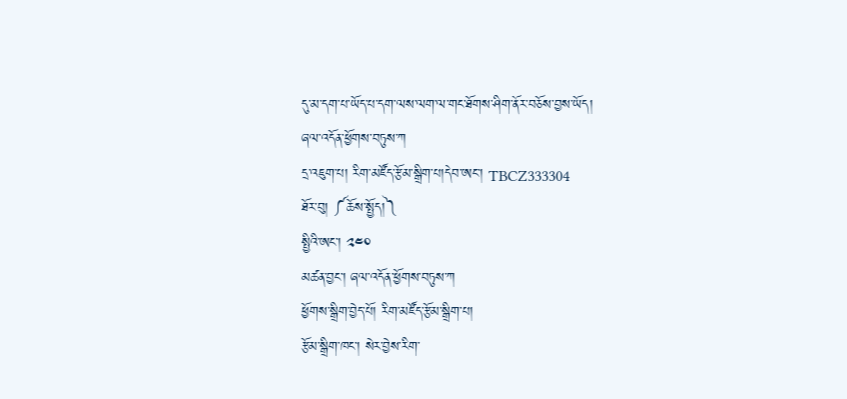དུ་མ་དག་པ་ཡོད་པ་དག་ལས་ལག་ལ་གང་ཐོགས་ཤིག་ནོར་བཅོས་བྱས་ཡོད།
ཞལ་འདོན་ཕྱོགས་བཏུས་ཀ
དྲ་འཇུག་པ། རིག་མཛོད་རྩོམ་སྒྲིག་པ།དེབ་ཨང་། TBCZ333304
ཐོར་བུ། ༼ཆོས་སྤྱོད།༽
སྤྱིའི་ཨང་། ༢༤༠
མཚན་བྱང་། ཞལ་འདོན་ཕྱོགས་བཏུས་ཀ
ཕྱོགས་སྒྲིག་བྱེད་པོ། རིག་མཛོད་རྩོམ་སྒྲིག་པ།
རྩོམ་སྒྲིག་ཁང་། སེར་བྱེས་རིག་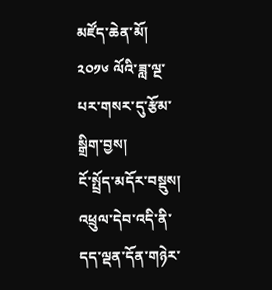མཛོད་ཆེན་མོ།
༢༠༡༦ ལོའི་ཟླ་ལྔ་པར་གསར་དུ་རྩོམ་སྒྲིག་བྱས།
ངོ་སྤྲོད་མདོར་བསྡུས།
འཕྲུལ་དེབ་འདི་ནི་དད་ལྡན་དོན་གཉེར་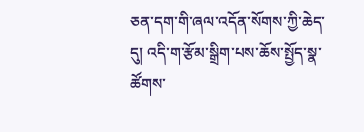ཅན་དག་གི་ཞལ་འདོན་སོགས་ཀྱི་ཆེད་དུ། འདི་ག་རྩོམ་སྒྲིག་པས་ཆོས་སྤྱོད་སྣ་ཚོགས་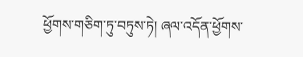ཕྱོགས་གཅིག་ཏུ་བཏུས་ཏེ། ཞལ་འདོན་ཕྱོགས་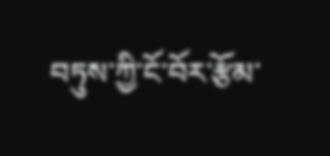བཏུས་ཀྱི་ངོ་བོར་རྩོམ་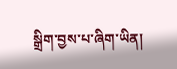སྒྲིག་བྱས་པ་ཞིག་ཡིན།